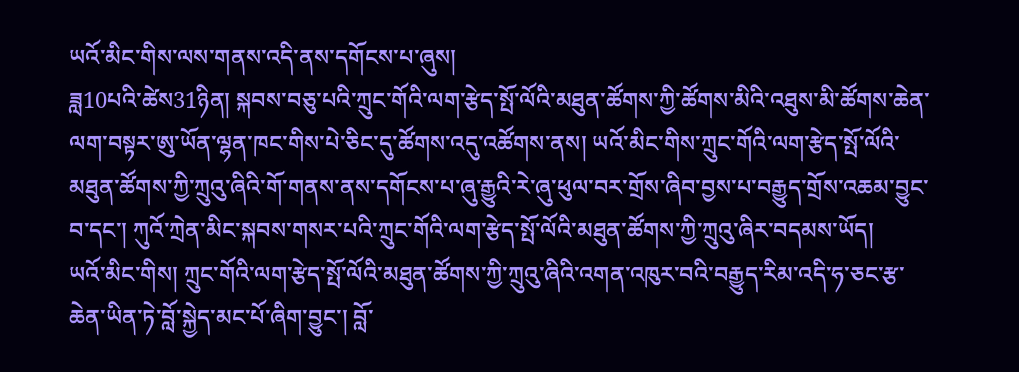ཡའོ་མིང་གིས་ལས་གནས་འདི་ནས་དགོངས་པ་ཞུས།
ཟླ10པའི་ཚེས31ཉིན། སྐབས་བཅུ་པའི་ཀྲུང་གོའི་ལག་རྩེད་སྤོ་ལོའི་མཐུན་ཚོགས་ཀྱི་ཚོགས་མིའི་འཐུས་མི་ཚོགས་ཆེན་ལག་བསྟར་ཨུ་ཡོན་ལྷན་ཁང་གིས་པེ་ཅིང་དུ་ཚོགས་འདུ་འཚོགས་ནས། ཡའོ་མིང་གིས་ཀྲུང་གོའི་ལག་རྩེད་སྤོ་ལོའི་མཐུན་ཚོགས་ཀྱི་ཀྲུའུ་ཞིའི་གོ་གནས་ནས་དགོངས་པ་ཞུ་རྒྱུའི་རེ་ཞུ་ཕུལ་བར་གྲོས་ཞིབ་བྱས་པ་བརྒྱུད་གྲོས་འཆམ་བྱུང་བ་དང་། ཀུའོ་ཀྲེན་མིང་སྐབས་གསར་པའི་ཀྲུང་གོའི་ལག་རྩེད་སྤོ་ལོའི་མཐུན་ཚོགས་ཀྱི་ཀྲུའུ་ཞིར་བདམས་ཡོད།
ཡའོ་མིང་གིས། ཀྲུང་གོའི་ལག་རྩེད་སྤོ་ལོའི་མཐུན་ཚོགས་ཀྱི་ཀྲུའུ་ཞིའི་འགན་འཁུར་བའི་བརྒྱུད་རིམ་འདི་ཧ་ཅང་རྩ་ཆེན་ཡིན་ཏེ་བློ་སྐྱེད་མང་པོ་ཞིག་བྱུང་། བློ་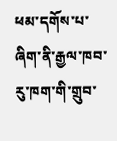ཕམ་དགོས་པ་ཞིག་ནི་རྒྱལ་ཁབ་རུ་ཁག་གི་གྲུབ་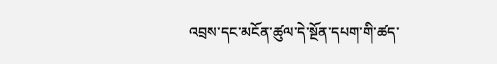འབྲས་དང་མངོན་ཚུལ་དེ་སྔོན་དཔག་གི་ཚད་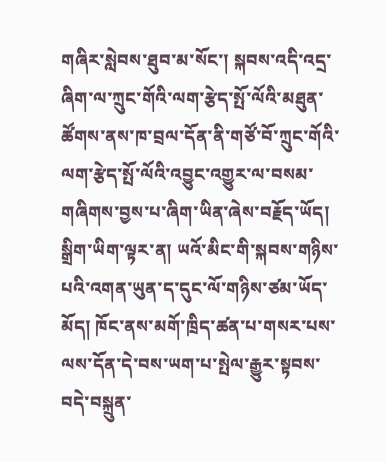གཞིར་སླེབས་ཐུབ་མ་སོང་། སྐབས་འདི་འདྲ་ཞིག་ལ་ཀྲུང་གོའི་ལག་རྩེད་སྤོ་ལོའི་མཐུན་ཚོགས་ནས་ཁ་བྲལ་དོན་ནི་གཙོ་བོ་ཀྲུང་གོའི་ལག་རྩེད་སྤོ་ལོའི་འབྱུང་འགྱུར་ལ་བསམ་གཞིགས་བྱས་པ་ཞིག་ཡིན་ཞེས་བརྗོད་ཡོད། སྒྲིག་ཡིག་ལྟར་ན། ཡའོ་མིང་གི་སྐབས་གཉིས་པའི་འགན་ཡུན་ད་དུང་ལོ་གཉིས་ཙམ་ཡོད་མོད། ཁོང་ནས་མགོ་ཁྲིད་ཚན་པ་གསར་པས་ལས་དོན་དེ་བས་ཡག་པ་སྤེལ་རྒྱུར་སྟབས་བདེ་བསྐྲུན་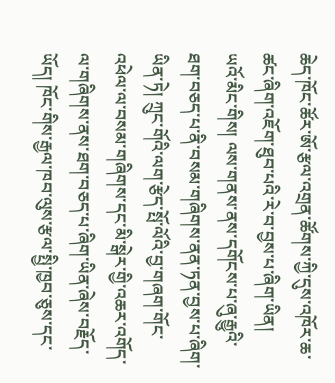ཆེད་ཁོང་ཚོར་ཨོ་རྩལ་འགྲན་ཚོགས་ཀྱི་དུས་འཁོར་ཆ་ཚང་ཞིག་འཇོག་ཐུབ་པའི་རེ་བ་བྱས་པ་ཞིག་ཡིན།
ཡའོ་མིང་གིས། ལས་གནས་ནས་དགོངས་པ་ཞུ་རྒྱུའི་ཐག་བཅད་པ་ནི་བསམ་གཞིགས་ནན་ཏན་བྱས་པ་ཞིག་ཡིན་ཏེ། ཀྲུང་གོའི་ལག་རྩེད་སྤོ་ལོའི་བྱ་གཞག་གོང་འཕེལ་ལ་བསམ་གཞིགས་དང་མི་སྒེར་གྱི་འཆར་འགོད་ལ་གཞིགས་ནས་ཐག་བཅད་པ་ཞིག་ཡིན་ཞེས་བརྗོད་ཡོད། ཁོང་གིས་རྒྱལ་ཁབ་ལུས་རྩལ་སྤྱི་ཁྱབ་ཅུས་དང་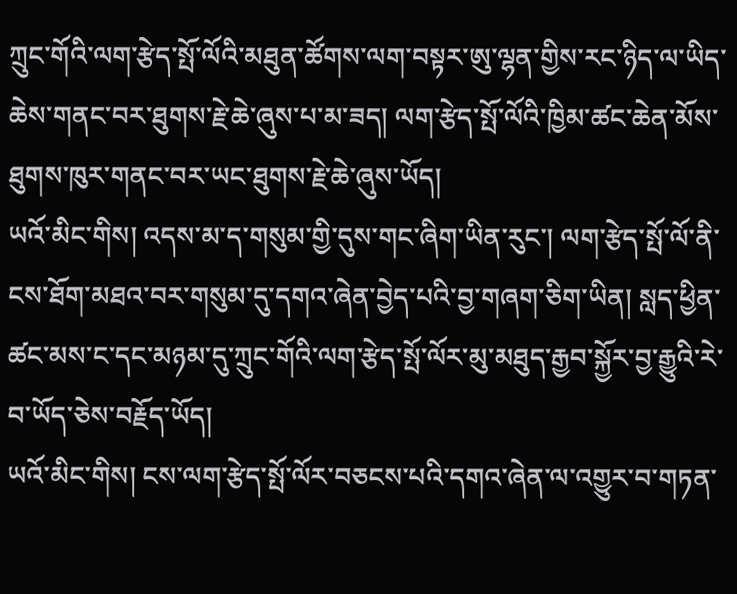ཀྲུང་གོའི་ལག་རྩེད་སྤོ་ལོའི་མཐུན་ཚོགས་ལག་བསྟར་ཨུ་ལྷན་གྱིས་རང་ཉིད་ལ་ཡིད་ཆེས་གནང་བར་ཐུགས་རྗེ་ཆེ་ཞུས་པ་མ་ཟད། ལག་རྩེད་སྤོ་ལོའི་ཁྱིམ་ཚང་ཆེན་མོས་ཐུགས་ཁུར་གནང་བར་ཡང་ཐུགས་རྗེ་ཆེ་ཞུས་ཡོད།
ཡའོ་མིང་གིས། འདས་མ་ད་གསུམ་གྱི་དུས་གང་ཞིག་ཡིན་རུང་། ལག་རྩེད་སྤོ་ལོ་ནི་ངས་ཐོག་མཐའ་བར་གསུམ་དུ་དགའ་ཞེན་བྱེད་པའི་བྱ་གཞག་ཅིག་ཡིན། སླད་ཕྱིན་ཚང་མས་ང་དང་མཉམ་དུ་ཀྲུང་གོའི་ལག་རྩེད་སྤོ་ལོར་མུ་མཐུད་རྒྱབ་སྐྱོར་བྱ་རྒྱུའི་རེ་བ་ཡོད་ཅེས་བརྗོད་ཡོད།
ཡའོ་མིང་གིས། ངས་ལག་རྩེད་སྤོ་ལོར་བཅངས་པའི་དགའ་ཞེན་ལ་འགྱུར་བ་གཏན་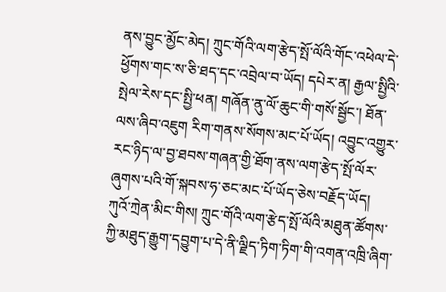ནས་བྱུང་མྱོང་མེད། ཀྲུང་གོའི་ལག་རྩེད་སྤོ་ལོའི་གོང་འཕེལ་དེ་ཕྱོགས་གང་ས་ཅི་ཐད་དང་འབྲེལ་བ་ཡོད། དཔེར་ན། རྒྱལ་སྤྱིའི་སྤེལ་རེས་དང་སྤྱི་ཕན། གཞོན་ནུ་ལོ་ཆུང་གི་གསོ་སྦྱོང་། ཐོན་ལས་ཞིབ་འཇུག རིག་གནས་སོགས་མང་པོ་ཡོད། འབྱུང་འགྱུར་རང་ཉིད་ལ་བྱ་ཐབས་གཞན་གྱི་ཐོག་ནས་ལག་རྩེད་སྤོ་ལོར་ཞུགས་པའི་གོ་སྐབས་ཧ་ཅང་མང་པོ་ཡོད་ཅེས་བརྗོད་ཡོད།
ཀུའོ་ཀྲེན་མིང་གིས། ཀྲུང་གོའི་ལག་རྩེད་སྤོ་ལོའི་མཐུན་ཚོགས་ཀྱི་མཐུད་རྒྱུག་དབྱུག་པ་དེ་ནི་ལྗིད་ཏིག་ཏིག་གི་འགན་འཁྲི་ཞིག་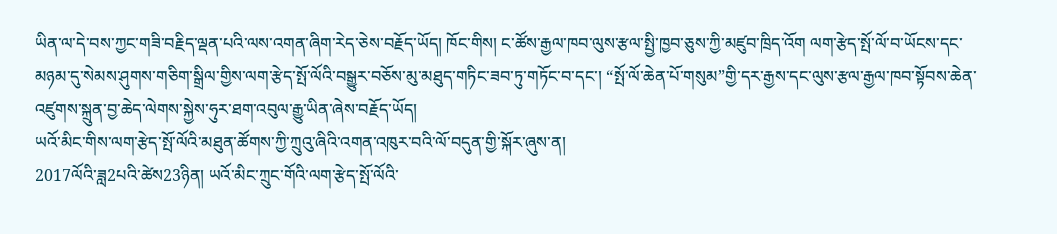ཡིན་ལ་དེ་བས་ཀྱང་གཟི་བརྗིད་ལྡན་པའི་ལས་འགན་ཞིག་རེད་ཅེས་བརྗོད་ཡོད། ཁོང་གིས། ང་ཚོས་རྒྱལ་ཁབ་ལུས་རྩལ་སྤྱི་ཁྱབ་ཅུས་ཀྱི་མཛུབ་ཁྲིད་འོག ལག་རྩེད་སྤོ་ལོ་བ་ཡོངས་དང་མཉམ་དུ་སེམས་ཤུགས་གཅིག་སྒྲིལ་གྱིས་ལག་རྩེད་སྤོ་ལོའི་བསྒྱུར་བཅོས་མུ་མཐུད་གཏིང་ཟབ་ཏུ་གཏོང་བ་དང་། “སྤོ་ལོ་ཆེན་པོ་གསུམ”གྱི་དར་རྒྱས་དང་ལུས་རྩལ་རྒྱལ་ཁབ་སྟོབས་ཆེན་འཛུགས་སྐྲུན་བྱ་ཆེད་ལེགས་སྐྱེས་ཧུར་ཐག་འབུལ་རྒྱུ་ཡིན་ཞེས་བརྗོད་ཡོད།
ཡའོ་མིང་གིས་ལག་རྩེད་སྤོ་ལོའི་མཐུན་ཚོགས་ཀྱི་ཀྲུའུ་ཞིའི་འགན་འཁུར་བའི་ལོ་བདུན་གྱི་སྐོར་ཞུས་ན།
2017ལོའི་ཟླ2པའི་ཚེས23ཉིན། ཡའོ་མིང་ཀྲུང་གོའི་ལག་རྩེད་སྤོ་ལོའི་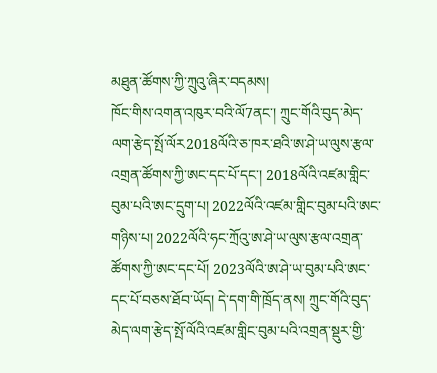མཐུན་ཚོགས་ཀྱི་ཀྲུའུ་ཞིར་བདམས།
ཁོང་གིས་འགན་འཁུར་བའི་ལོ7ནང་། ཀྲུང་གོའི་བུད་མེད་ལག་རྩེད་སྤོ་ལོར2018ལོའི་ཅ་ཁར་ཐའི་ཨ་ཤེ་ཡ་ལུས་རྩལ་འགྲན་ཚོགས་ཀྱི་ཨང་དང་པོ་དང་། 2018ལོའི་འཛམ་གླིང་བུམ་པའི་ཨང་དྲུག་པ། 2022ལོའི་འཛམ་གླིང་བུམ་པའི་ཨང་གཉིས་པ། 2022ལོའི་ཧང་ཀྲོའུ་ཨ་ཤེ་ཡ་ལུས་རྩལ་འགྲན་ཚོགས་ཀྱི་ཨང་དང་པོ། 2023ལོའི་ཨ་ཤེ་ཡ་བུམ་པའི་ཨང་དང་པོ་བཅས་ཐོབ་ཡོད། དེ་དག་གི་ཁྲོད་ནས། ཀྲུང་གོའི་བུད་མེད་ལག་རྩེད་སྤོ་ལོའི་འཛམ་གླིང་བུམ་པའི་འགྲན་སྡུར་གྱི་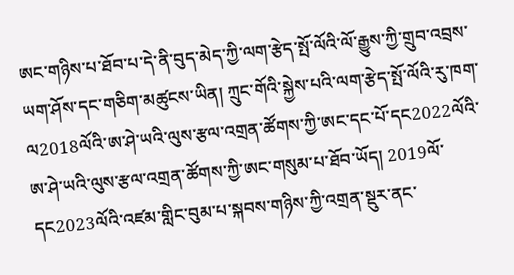ཨང་གཉིས་པ་ཐོབ་པ་དེ་ནི་བུད་མེད་ཀྱི་ལག་རྩེད་སྤོ་ལོའི་ལོ་རྒྱུས་ཀྱི་གྲུབ་འབྲས་ཡག་ཤོས་དང་གཅིག་མཚུངས་ཡིན། ཀྲུང་གོའི་སྐྱེས་པའི་ལག་རྩེད་སྤོ་ལོའི་རུ་ཁག་ལ2018ལོའི་ཨ་ཤེ་ཡའི་ལུས་རྩལ་འགྲན་ཚོགས་ཀྱི་ཨང་དང་པོ་དང2022ལོའི་ཨ་ཤེ་ཡའི་ལུས་རྩལ་འགྲན་ཚོགས་ཀྱི་ཨང་གསུམ་པ་ཐོབ་ཡོད། 2019ལོ་དང2023ལོའི་འཛམ་གླིང་བུམ་པ་སྐབས་གཉིས་ཀྱི་འགྲན་སྡུར་ནང་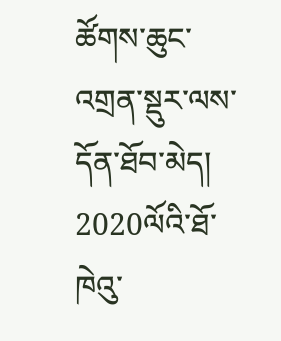ཚོགས་ཆུང་འགྲན་སྡུར་ལས་དོན་ཐོབ་མེད། 2020ལོའི་ཐོ་ཁེའུ་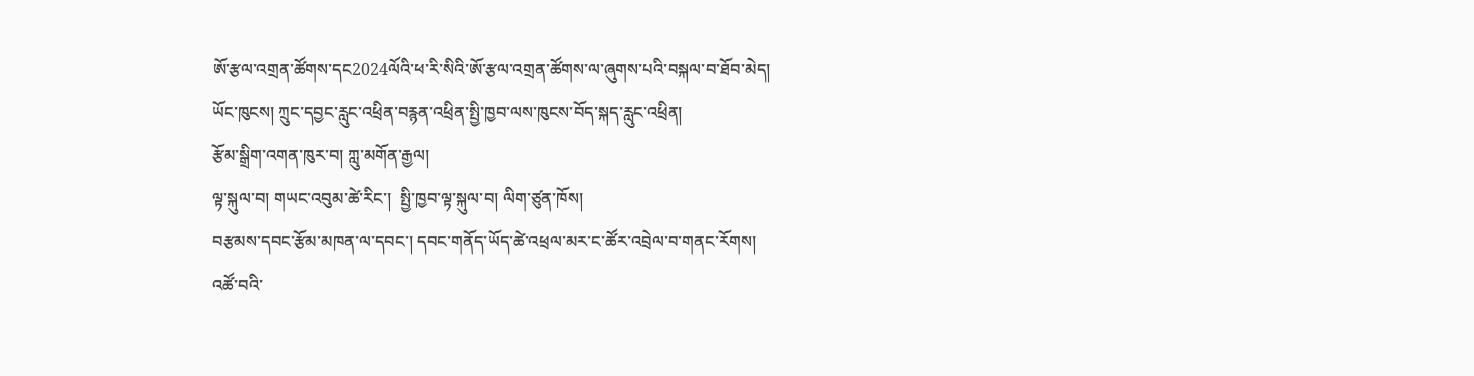ཨོ་རྩལ་འགྲན་ཚོགས་དང2024ལོའི་ཕ་རི་སིའི་ཨོ་རྩལ་འགྲན་ཚོགས་ལ་ཞུགས་པའི་བསྐལ་བ་ཐོབ་མེད།
ཡོང་ཁུངས། ཀྲུང་དབྱང་རླུང་འཕྲིན་བརྙན་འཕྲིན་སྤྱི་ཁྱབ་ལས་ཁུངས་བོད་སྐད་རླུང་འཕྲིན།
རྩོམ་སྒྲིག་འགན་ཁུར་བ། ཀླུ་མགོན་རྒྱལ།
ལྟ་སྐུལ་བ། གཡང་འབུམ་ཚེ་རིང་།  སྤྱི་ཁྱབ་ལྟ་སྐུལ་བ། ལིག་ཙུན་ཁོས།
བརྩམས་དབང་རྩོམ་མཁན་ལ་དབང་། དབང་གནོད་ཡོད་ཚེ་འཕྲལ་མར་ང་ཚོར་འབྲེལ་བ་གནང་རོགས།
འཚོ་བའི་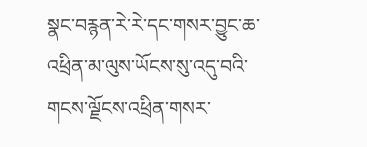སྣང་བརྙན་རེ་རེ་དང་གསར་བྱུང་ཆ་འཕྲིན་མ་ལུས་ཡོངས་སུ་འདུ་བའི་གངས་ལྗོངས་འཕྲིན་གསར་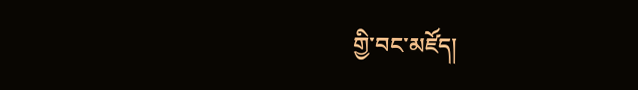གྱི་བང་མཛོད།